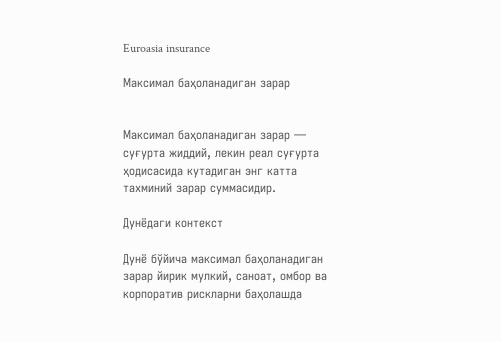Euroasia insurance

Максимал баҳоланадиган зарар


Максимал баҳоланадиган зарар — суғурта жиддий, лекин реал суғурта ҳодисасида кутадиган энг катта тахминий зарар суммасидир.

Дунёдаги контекст

Дунё бўйича максимал баҳоланадиган зарар йирик мулкий, саноат, омбор ва корпоратив рискларни баҳолашда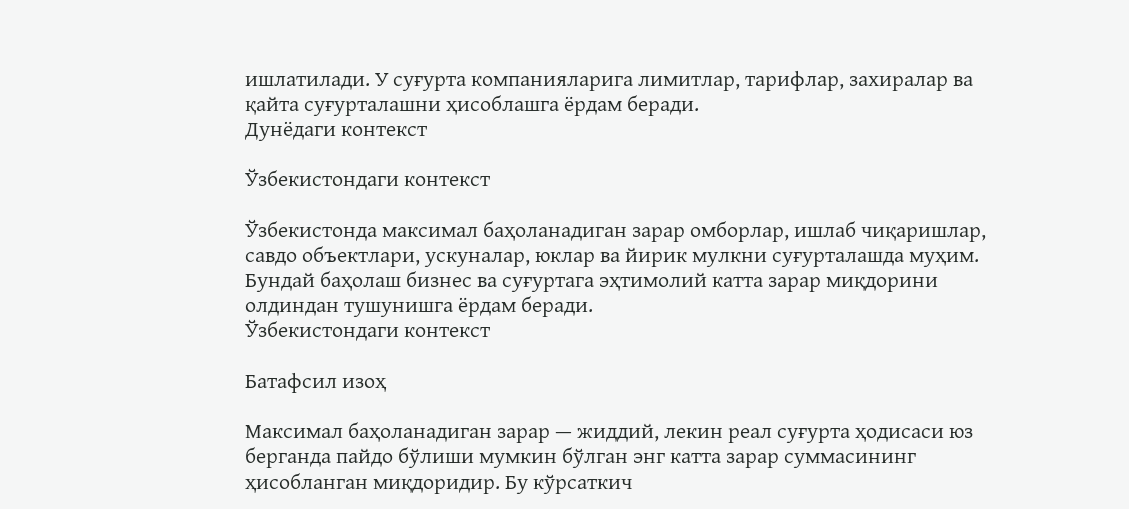ишлатилади. У суғурта компанияларига лимитлар, тарифлар, захиралар ва қайта суғурталашни ҳисоблашга ёрдам беради.
Дунёдаги контекст

Ўзбекистондаги контекст

Ўзбекистонда максимал баҳоланадиган зарар омборлар, ишлаб чиқаришлар, савдо объектлари, ускуналар, юклар ва йирик мулкни суғурталашда муҳим. Бундай баҳолаш бизнес ва суғуртага эҳтимолий катта зарар миқдорини олдиндан тушунишга ёрдам беради.
Ўзбекистондаги контекст

Батафсил изоҳ

Максимал баҳоланадиган зарар — жиддий, лекин реал суғурта ҳодисаси юз берганда пайдо бўлиши мумкин бўлган энг катта зарар суммасининг ҳисобланган миқдоридир. Бу кўрсаткич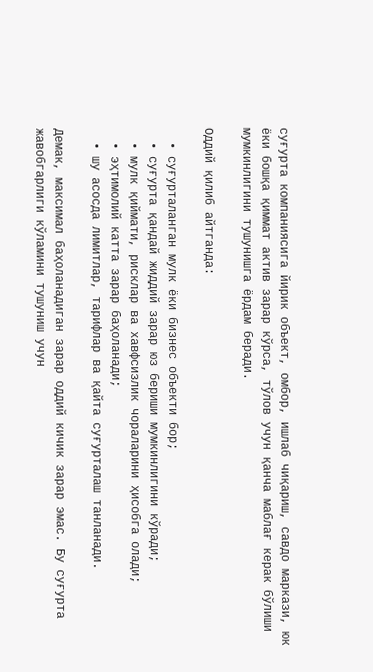суғурта компаниясига йирик объект, омбор, ишлаб чиқариш, савдо маркази, юк ёки бошқа қиммат актив зарар кўрса, тўлов учун қанча маблағ керак бўлиши мумкинлигини тушунишга ёрдам беради.

Оддий қилиб айтганда:

  • суғурталанган мулк ёки бизнес объекти бор;
  • суғурта қандай жиддий зарар юз бериши мумкинлигини кўради;
  • мулк қиймати, рисклар ва хавфсизлик чораларини ҳисобга олади;
  • эҳтимолий катта зарар баҳоланади;
  • шу асосда лимитлар, тарифлар ва қайта суғурталаш танланади.

Демак, максимал баҳоланадиган зарар оддий кичик зарар эмас. Бу суғурта жавобгарлиги кўламини тушуниш учун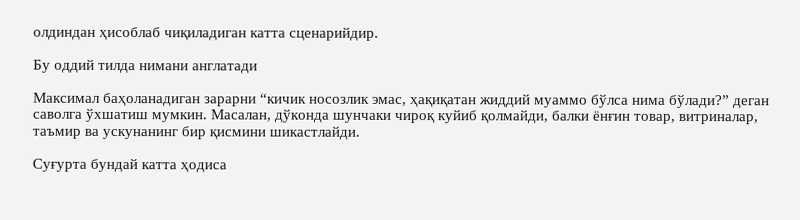олдиндан ҳисоблаб чиқиладиган катта сценарийдир.

Бу оддий тилда нимани англатади

Максимал баҳоланадиган зарарни “кичик носозлик эмас, ҳақиқатан жиддий муаммо бўлса нима бўлади?” деган саволга ўхшатиш мумкин. Масалан, дўконда шунчаки чироқ куйиб қолмайди, балки ёнғин товар, витриналар, таъмир ва ускунанинг бир қисмини шикастлайди.

Суғурта бундай катта ҳодиса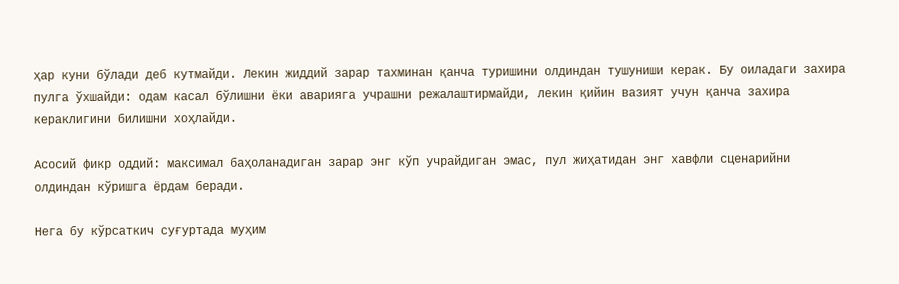ҳар куни бўлади деб кутмайди. Лекин жиддий зарар тахминан қанча туришини олдиндан тушуниши керак. Бу оиладаги захира пулга ўхшайди: одам касал бўлишни ёки аварияга учрашни режалаштирмайди, лекин қийин вазият учун қанча захира кераклигини билишни хоҳлайди.

Асосий фикр оддий: максимал баҳоланадиган зарар энг кўп учрайдиган эмас, пул жиҳатидан энг хавфли сценарийни олдиндан кўришга ёрдам беради.

Нега бу кўрсаткич суғуртада муҳим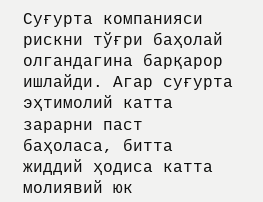Суғурта компанияси рискни тўғри баҳолай олгандагина барқарор ишлайди. Агар суғурта эҳтимолий катта зарарни паст баҳоласа, битта жиддий ҳодиса катта молиявий юк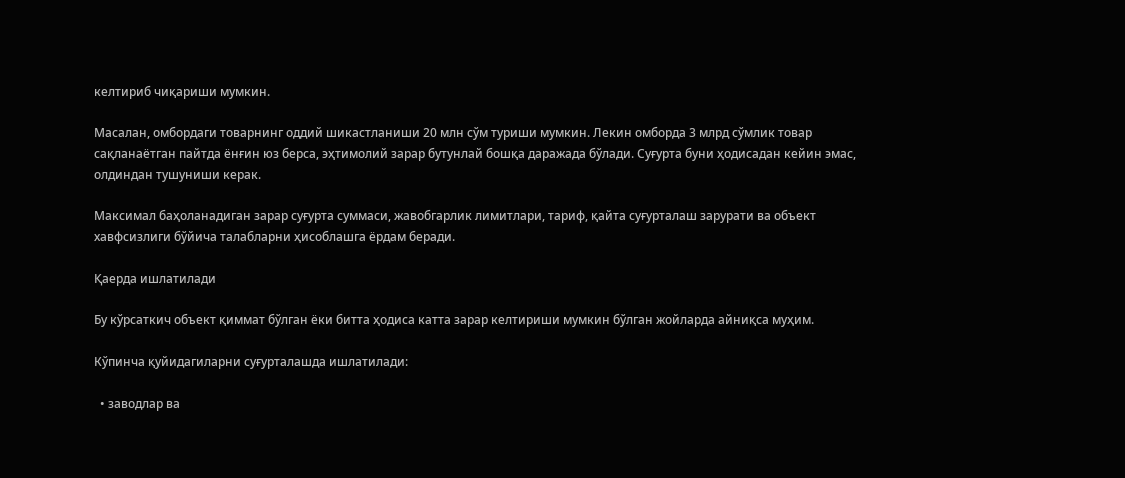келтириб чиқариши мумкин.

Масалан, омбордаги товарнинг оддий шикастланиши 20 млн сўм туриши мумкин. Лекин омборда 3 млрд сўмлик товар сақланаётган пайтда ёнғин юз берса, эҳтимолий зарар бутунлай бошқа даражада бўлади. Суғурта буни ҳодисадан кейин эмас, олдиндан тушуниши керак.

Максимал баҳоланадиган зарар суғурта суммаси, жавобгарлик лимитлари, тариф, қайта суғурталаш зарурати ва объект хавфсизлиги бўйича талабларни ҳисоблашга ёрдам беради.

Қаерда ишлатилади

Бу кўрсаткич объект қиммат бўлган ёки битта ҳодиса катта зарар келтириши мумкин бўлган жойларда айниқса муҳим.

Кўпинча қуйидагиларни суғурталашда ишлатилади:

  • заводлар ва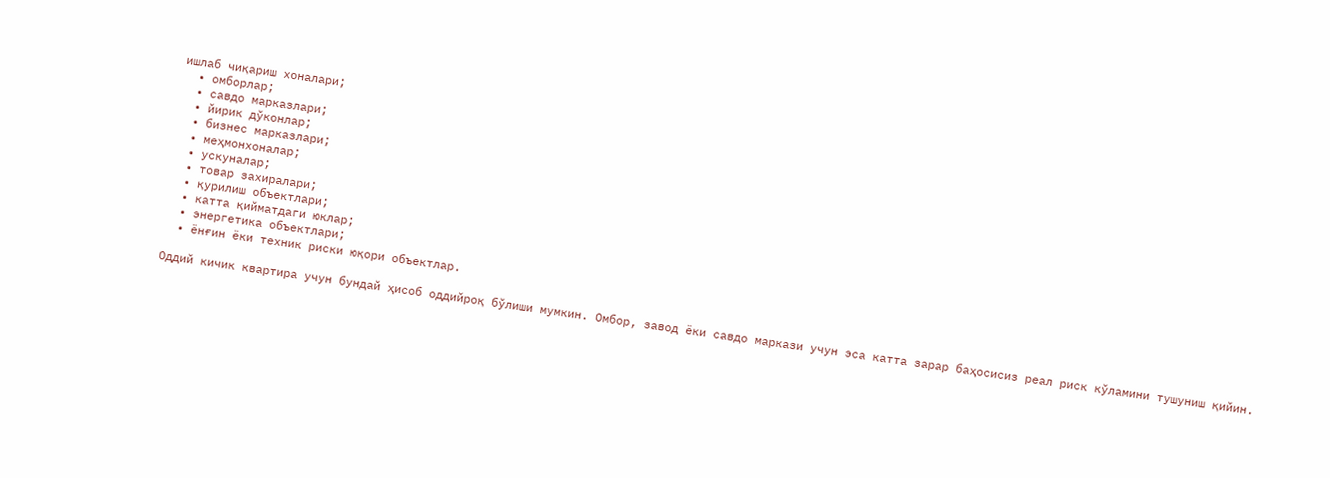ишлаб чиқариш хоналари;
  • омборлар;
  • савдо марказлари;
  • йирик дўконлар;
  • бизнес марказлари;
  • меҳмонхоналар;
  • ускуналар;
  • товар захиралари;
  • қурилиш объектлари;
  • катта қийматдаги юклар;
  • энергетика объектлари;
  • ёнғин ёки техник риски юқори объектлар.

Оддий кичик квартира учун бундай ҳисоб оддийроқ бўлиши мумкин. Омбор, завод ёки савдо маркази учун эса катта зарар баҳосисиз реал риск кўламини тушуниш қийин.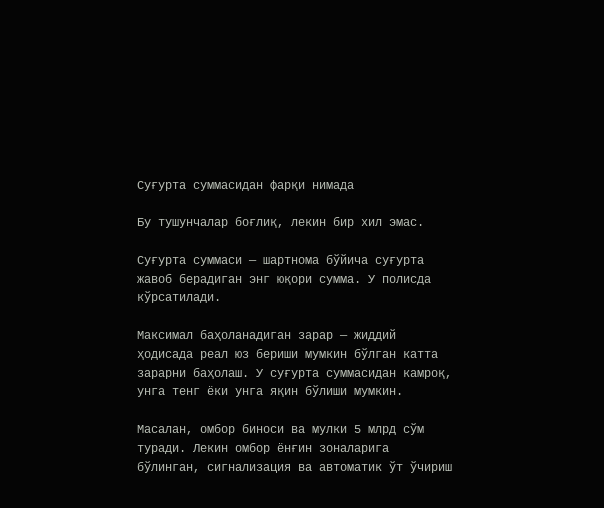Суғурта суммасидан фарқи нимада

Бу тушунчалар боғлиқ, лекин бир хил эмас.

Суғурта суммаси — шартнома бўйича суғурта жавоб берадиган энг юқори сумма. У полисда кўрсатилади.

Максимал баҳоланадиган зарар — жиддий ҳодисада реал юз бериши мумкин бўлган катта зарарни баҳолаш. У суғурта суммасидан камроқ, унга тенг ёки унга яқин бўлиши мумкин.

Масалан, омбор биноси ва мулки 5 млрд сўм туради. Лекин омбор ёнғин зоналарига бўлинган, сигнализация ва автоматик ўт ўчириш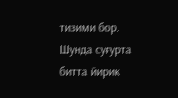тизими бор. Шунда суғурта битта йирик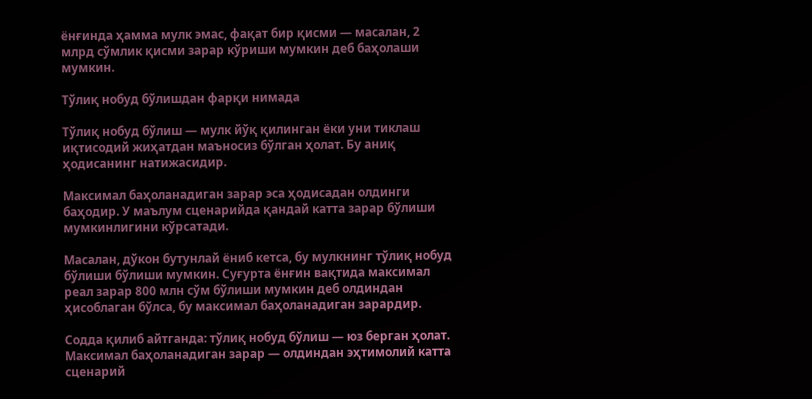ёнғинда ҳамма мулк эмас, фақат бир қисми — масалан, 2 млрд сўмлик қисми зарар кўриши мумкин деб баҳолаши мумкин.

Тўлиқ нобуд бўлишдан фарқи нимада

Тўлиқ нобуд бўлиш — мулк йўқ қилинган ёки уни тиклаш иқтисодий жиҳатдан маъносиз бўлган ҳолат. Бу аниқ ҳодисанинг натижасидир.

Максимал баҳоланадиган зарар эса ҳодисадан олдинги баҳодир. У маълум сценарийда қандай катта зарар бўлиши мумкинлигини кўрсатади.

Масалан, дўкон бутунлай ёниб кетса, бу мулкнинг тўлиқ нобуд бўлиши бўлиши мумкин. Суғурта ёнғин вақтида максимал реал зарар 800 млн сўм бўлиши мумкин деб олдиндан ҳисоблаган бўлса, бу максимал баҳоланадиган зарардир.

Содда қилиб айтганда: тўлиқ нобуд бўлиш — юз берган ҳолат. Максимал баҳоланадиган зарар — олдиндан эҳтимолий катта сценарий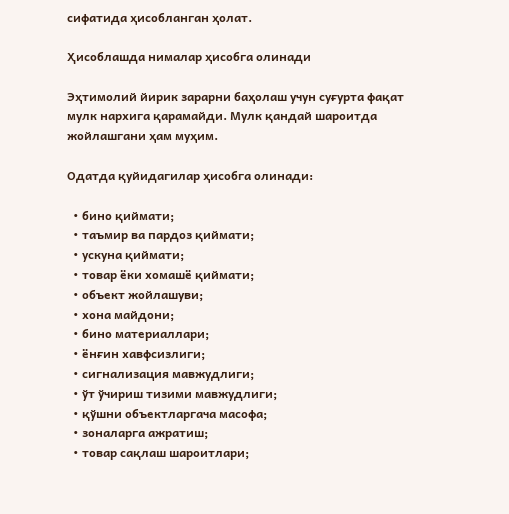сифатида ҳисобланган ҳолат.

Ҳисоблашда нималар ҳисобга олинади

Эҳтимолий йирик зарарни баҳолаш учун суғурта фақат мулк нархига қарамайди. Мулк қандай шароитда жойлашгани ҳам муҳим.

Одатда қуйидагилар ҳисобга олинади:

  • бино қиймати;
  • таъмир ва пардоз қиймати;
  • ускуна қиймати;
  • товар ёки хомашё қиймати;
  • объект жойлашуви;
  • хона майдони;
  • бино материаллари;
  • ёнғин хавфсизлиги;
  • сигнализация мавжудлиги;
  • ўт ўчириш тизими мавжудлиги;
  • қўшни объектларгача масофа;
  • зоналарга ажратиш;
  • товар сақлаш шароитлари;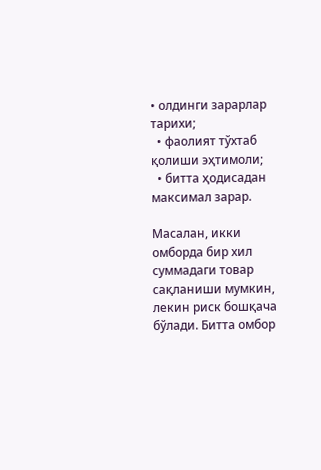• олдинги зарарлар тарихи;
  • фаолият тўхтаб қолиши эҳтимоли;
  • битта ҳодисадан максимал зарар.

Масалан, икки омборда бир хил суммадаги товар сақланиши мумкин, лекин риск бошқача бўлади. Битта омбор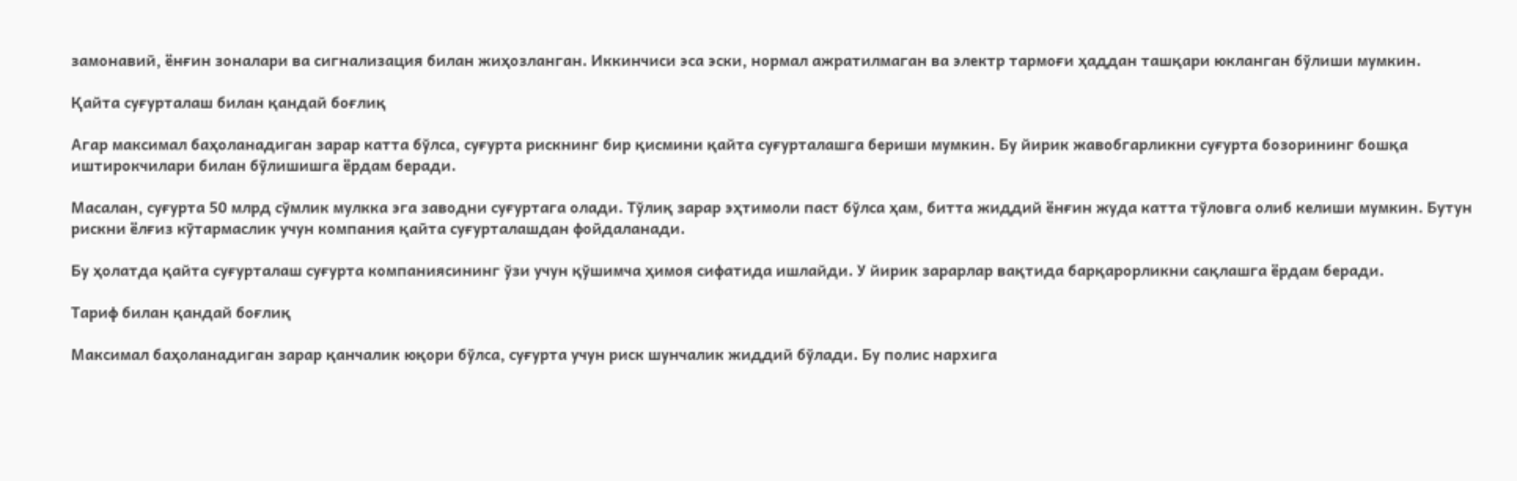замонавий, ёнғин зоналари ва сигнализация билан жиҳозланган. Иккинчиси эса эски, нормал ажратилмаган ва электр тармоғи ҳаддан ташқари юкланган бўлиши мумкин.

Қайта суғурталаш билан қандай боғлиқ

Агар максимал баҳоланадиган зарар катта бўлса, суғурта рискнинг бир қисмини қайта суғурталашга бериши мумкин. Бу йирик жавобгарликни суғурта бозорининг бошқа иштирокчилари билан бўлишишга ёрдам беради.

Масалан, суғурта 50 млрд сўмлик мулкка эга заводни суғуртага олади. Тўлиқ зарар эҳтимоли паст бўлса ҳам, битта жиддий ёнғин жуда катта тўловга олиб келиши мумкин. Бутун рискни ёлғиз кўтармаслик учун компания қайта суғурталашдан фойдаланади.

Бу ҳолатда қайта суғурталаш суғурта компаниясининг ўзи учун қўшимча ҳимоя сифатида ишлайди. У йирик зарарлар вақтида барқарорликни сақлашга ёрдам беради.

Тариф билан қандай боғлиқ

Максимал баҳоланадиган зарар қанчалик юқори бўлса, суғурта учун риск шунчалик жиддий бўлади. Бу полис нархига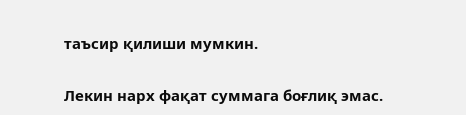таъсир қилиши мумкин.

Лекин нарх фақат суммага боғлиқ эмас.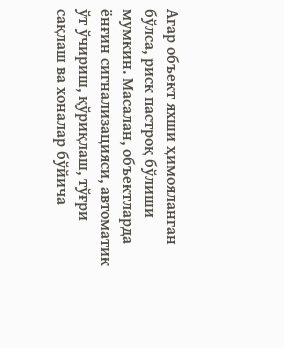Агар объект яхши ҳимояланган бўлса, риск пастроқ бўлиши мумкин. Масалан, объектларда ёнғин сигнализацияси, автоматик ўт ўчириш, қўриқлаш, тўғри сақлаш ва хоналар бўйича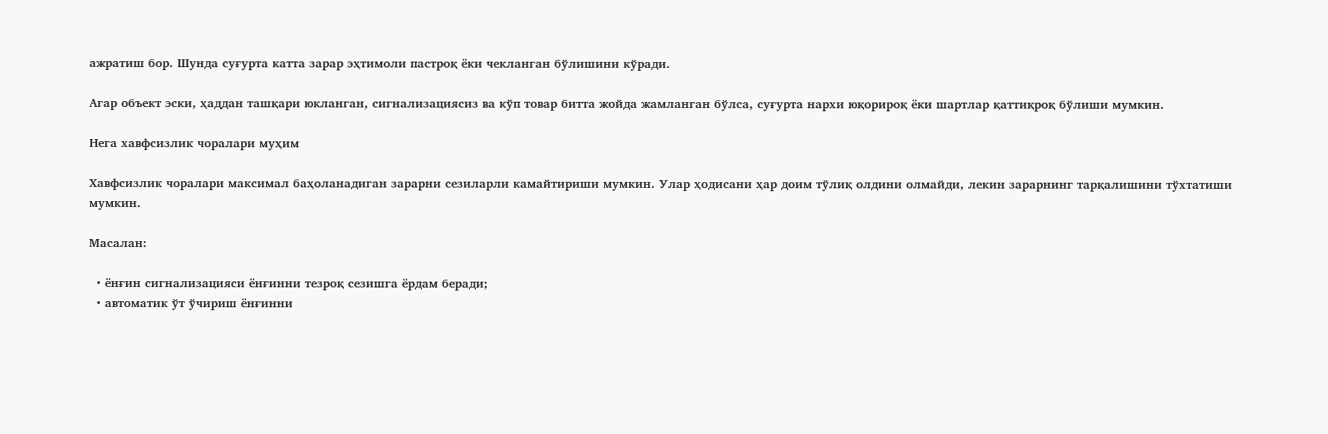ажратиш бор. Шунда суғурта катта зарар эҳтимоли пастроқ ёки чекланган бўлишини кўради.

Агар объект эски, ҳаддан ташқари юкланган, сигнализациясиз ва кўп товар битта жойда жамланган бўлса, суғурта нархи юқорироқ ёки шартлар қаттиқроқ бўлиши мумкин.

Нега хавфсизлик чоралари муҳим

Хавфсизлик чоралари максимал баҳоланадиган зарарни сезиларли камайтириши мумкин. Улар ҳодисани ҳар доим тўлиқ олдини олмайди, лекин зарарнинг тарқалишини тўхтатиши мумкин.

Масалан:

  • ёнғин сигнализацияси ёнғинни тезроқ сезишга ёрдам беради;
  • автоматик ўт ўчириш ёнғинни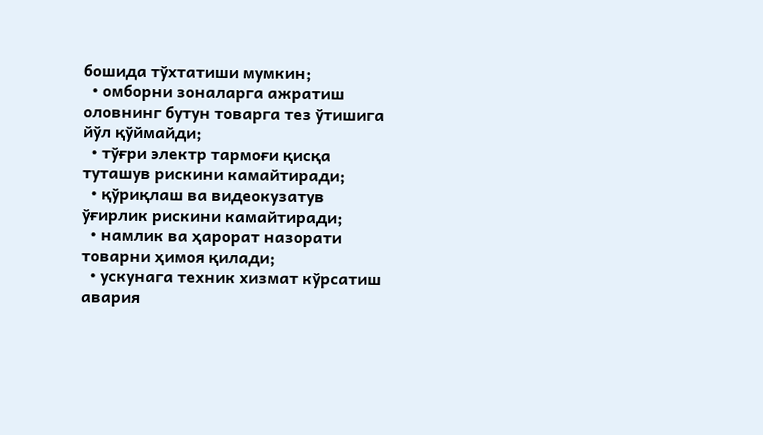бошида тўхтатиши мумкин;
  • омборни зоналарга ажратиш оловнинг бутун товарга тез ўтишига йўл қўймайди;
  • тўғри электр тармоғи қисқа туташув рискини камайтиради;
  • қўриқлаш ва видеокузатув ўғирлик рискини камайтиради;
  • намлик ва ҳарорат назорати товарни ҳимоя қилади;
  • ускунага техник хизмат кўрсатиш авария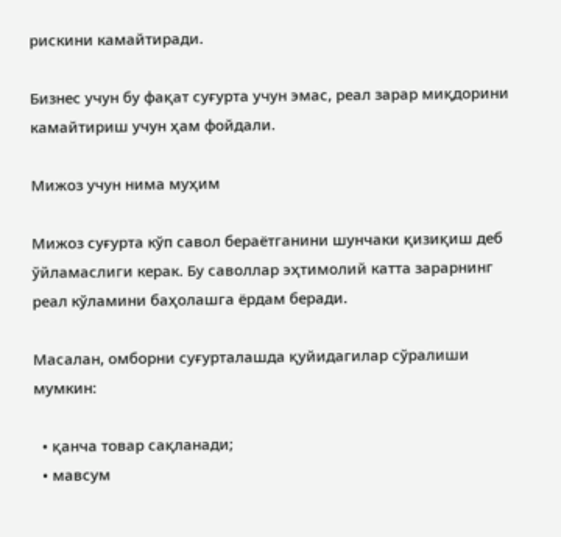рискини камайтиради.

Бизнес учун бу фақат суғурта учун эмас, реал зарар миқдорини камайтириш учун ҳам фойдали.

Мижоз учун нима муҳим

Мижоз суғурта кўп савол бераётганини шунчаки қизиқиш деб ўйламаслиги керак. Бу саволлар эҳтимолий катта зарарнинг реал кўламини баҳолашга ёрдам беради.

Масалан, омборни суғурталашда қуйидагилар сўралиши мумкин:

  • қанча товар сақланади;
  • мавсум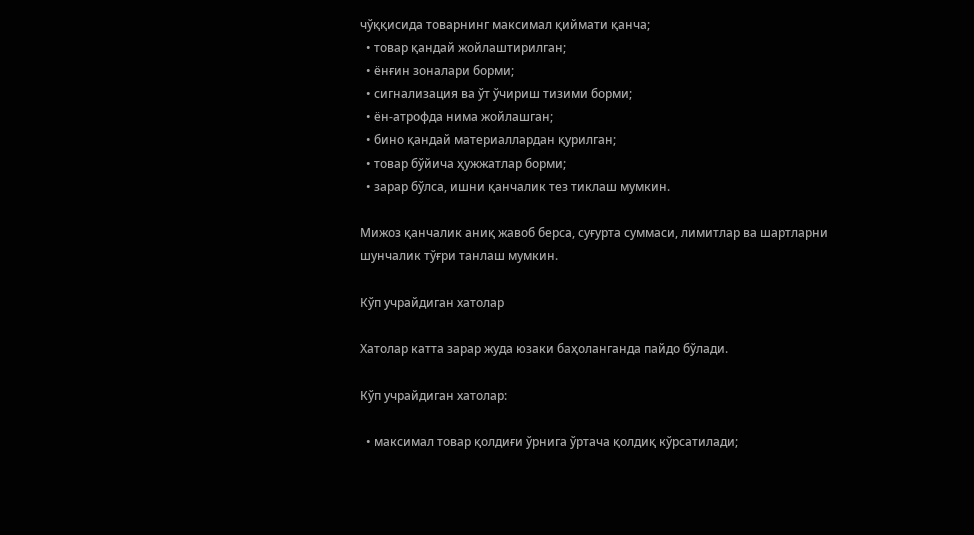чўққисида товарнинг максимал қиймати қанча;
  • товар қандай жойлаштирилган;
  • ёнғин зоналари борми;
  • сигнализация ва ўт ўчириш тизими борми;
  • ён-атрофда нима жойлашган;
  • бино қандай материаллардан қурилган;
  • товар бўйича ҳужжатлар борми;
  • зарар бўлса, ишни қанчалик тез тиклаш мумкин.

Мижоз қанчалик аниқ жавоб берса, суғурта суммаси, лимитлар ва шартларни шунчалик тўғри танлаш мумкин.

Кўп учрайдиган хатолар

Хатолар катта зарар жуда юзаки баҳоланганда пайдо бўлади.

Кўп учрайдиган хатолар:

  • максимал товар қолдиғи ўрнига ўртача қолдиқ кўрсатилади;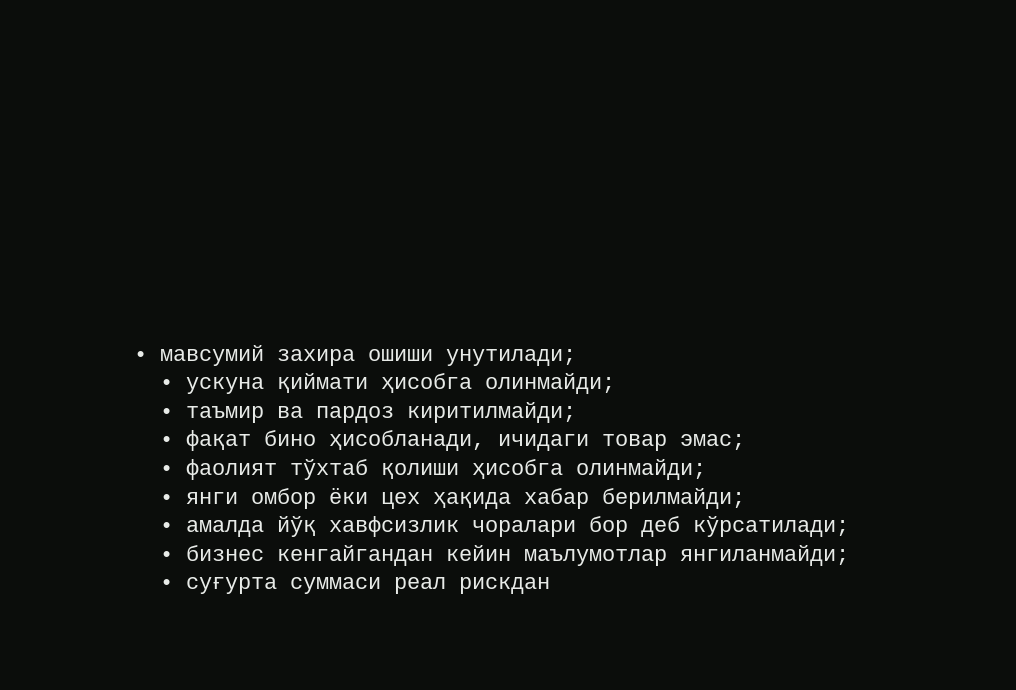• мавсумий захира ошиши унутилади;
  • ускуна қиймати ҳисобга олинмайди;
  • таъмир ва пардоз киритилмайди;
  • фақат бино ҳисобланади, ичидаги товар эмас;
  • фаолият тўхтаб қолиши ҳисобга олинмайди;
  • янги омбор ёки цех ҳақида хабар берилмайди;
  • амалда йўқ хавфсизлик чоралари бор деб кўрсатилади;
  • бизнес кенгайгандан кейин маълумотлар янгиланмайди;
  • суғурта суммаси реал рискдан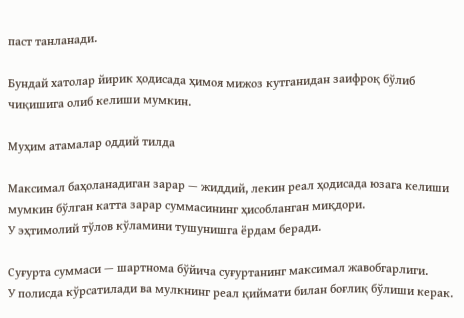паст танланади.

Бундай хатолар йирик ҳодисада ҳимоя мижоз кутганидан заифроқ бўлиб чиқишига олиб келиши мумкин.

Муҳим атамалар оддий тилда

Максимал баҳоланадиган зарар — жиддий, лекин реал ҳодисада юзага келиши мумкин бўлган катта зарар суммасининг ҳисобланган миқдори.
У эҳтимолий тўлов кўламини тушунишга ёрдам беради.

Суғурта суммаси — шартнома бўйича суғуртанинг максимал жавобгарлиги.
У полисда кўрсатилади ва мулкнинг реал қиймати билан боғлиқ бўлиши керак.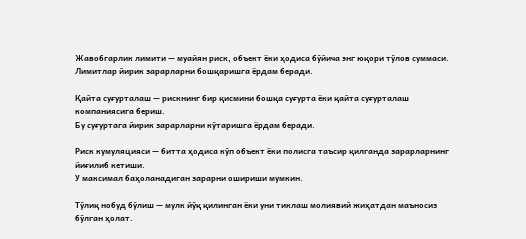Жавобгарлик лимити — муайян риск, объект ёки ҳодиса бўйича энг юқори тўлов суммаси.
Лимитлар йирик зарарларни бошқаришга ёрдам беради.

Қайта суғурталаш — рискнинг бир қисмини бошқа суғурта ёки қайта суғурталаш компаниясига бериш.
Бу суғуртага йирик зарарларни кўтаришга ёрдам беради.

Риск кумуляцияси — битта ҳодиса кўп объект ёки полисга таъсир қилганда зарарларнинг йиғилиб кетиши.
У максимал баҳоланадиган зарарни ошириши мумкин.

Тўлиқ нобуд бўлиш — мулк йўқ қилинган ёки уни тиклаш молиявий жиҳатдан маъносиз бўлган ҳолат.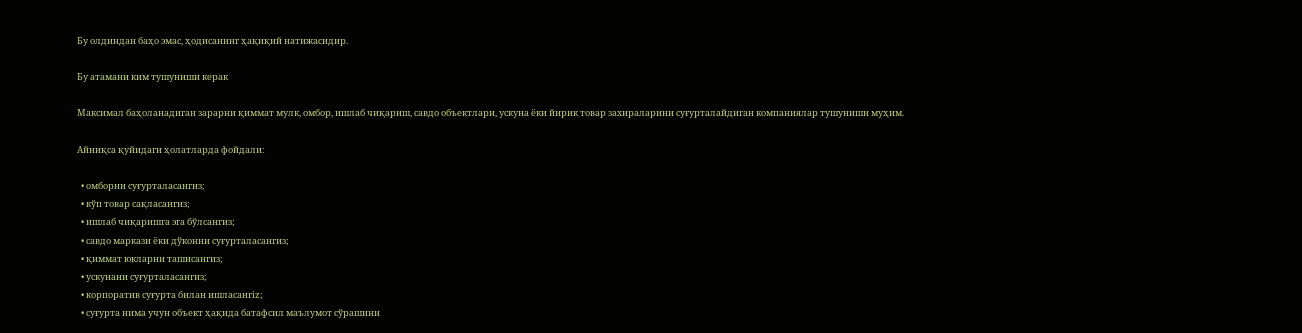Бу олдиндан баҳо эмас, ҳодисанинг ҳақиқий натижасидир.

Бу атамани ким тушуниши керак

Максимал баҳоланадиган зарарни қиммат мулк, омбор, ишлаб чиқариш, савдо объектлари, ускуна ёки йирик товар захираларини суғурталайдиган компаниялар тушуниши муҳим.

Айниқса қуйидаги ҳолатларда фойдали:

  • омборни суғурталасангиз;
  • кўп товар сақласангиз;
  • ишлаб чиқаришга эга бўлсангиз;
  • савдо маркази ёки дўконни суғурталасангиз;
  • қиммат юкларни ташисангиз;
  • ускунани суғурталасангиз;
  • корпоратив суғурта билан ишласангiz;
  • суғурта нима учун объект ҳақида батафсил маълумот сўрашини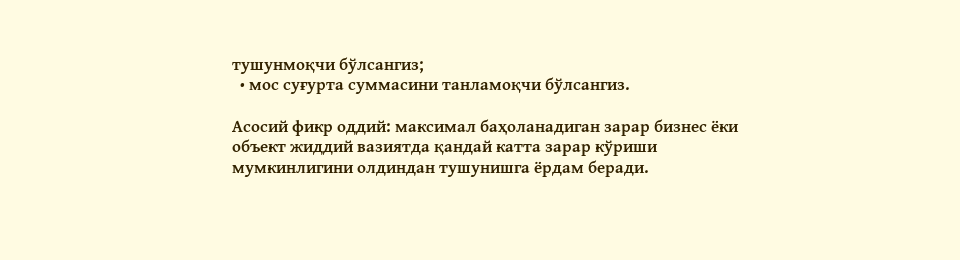тушунмоқчи бўлсангиз;
  • мос суғурта суммасини танламоқчи бўлсангиз.

Асосий фикр оддий: максимал баҳоланадиган зарар бизнес ёки объект жиддий вазиятда қандай катта зарар кўриши мумкинлигини олдиндан тушунишга ёрдам беради.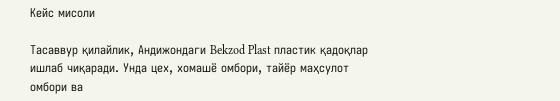Кейс мисоли

Тасаввур қилайлик, Андижондаги Bekzod Plast пластик қадоқлар ишлаб чиқаради. Унда цех, хомашё омбори, тайёр маҳсулот омбори ва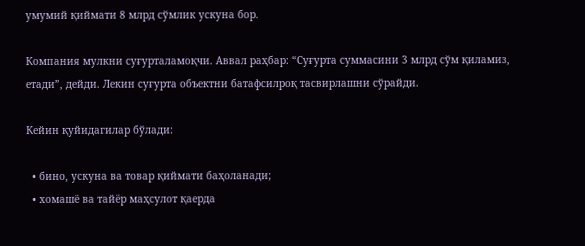умумий қиймати 8 млрд сўмлик ускуна бор.

Компания мулкни суғурталамоқчи. Аввал раҳбар: “Суғурта суммасини 3 млрд сўм қиламиз, етади”, дейди. Лекин суғурта объектни батафсилроқ тасвирлашни сўрайди.

Кейин қуйидагилар бўлади:

  • бино, ускуна ва товар қиймати баҳоланади;
  • хомашё ва тайёр маҳсулот қаерда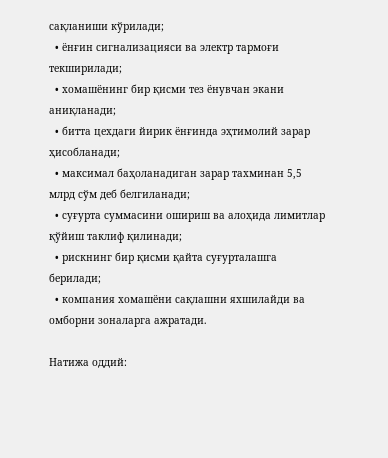сақланиши кўрилади;
  • ёнғин сигнализацияси ва электр тармоғи текширилади;
  • хомашёнинг бир қисми тез ёнувчан экани аниқланади;
  • битта цехдаги йирик ёнғинда эҳтимолий зарар ҳисобланади;
  • максимал баҳоланадиган зарар тахминан 5,5 млрд сўм деб белгиланади;
  • суғурта суммасини ошириш ва алоҳида лимитлар қўйиш таклиф қилинади;
  • рискнинг бир қисми қайта суғурталашга берилади;
  • компания хомашёни сақлашни яхшилайди ва омборни зоналарга ажратади.

Натижа оддий: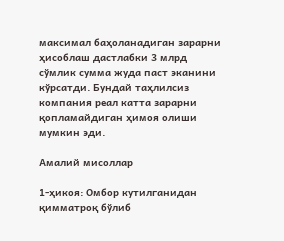максимал баҳоланадиган зарарни ҳисоблаш дастлабки 3 млрд сўмлик сумма жуда паст эканини кўрсатди. Бундай таҳлилсиз компания реал катта зарарни қопламайдиган ҳимоя олиши мумкин эди.

Амалий мисоллар

1-ҳикоя: Омбор кутилганидан қимматроқ бўлиб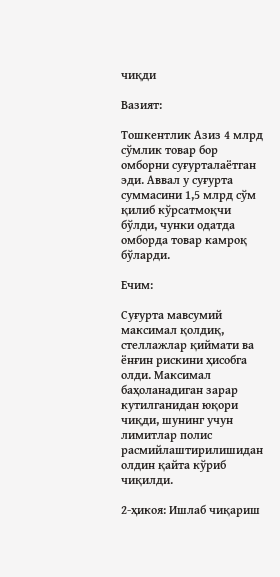чиқди

Вазият:

Тошкентлик Азиз 4 млрд сўмлик товар бор омборни суғурталаётган эди. Аввал у суғурта суммасини 1,5 млрд сўм қилиб кўрсатмоқчи бўлди, чунки одатда омборда товар камроқ бўларди.

Ечим:

Суғурта мавсумий максимал қолдиқ, стеллажлар қиймати ва ёнғин рискини ҳисобга олди. Максимал баҳоланадиган зарар кутилганидан юқори чиқди, шунинг учун лимитлар полис расмийлаштирилишидан олдин қайта кўриб чиқилди.

2-ҳикоя: Ишлаб чиқариш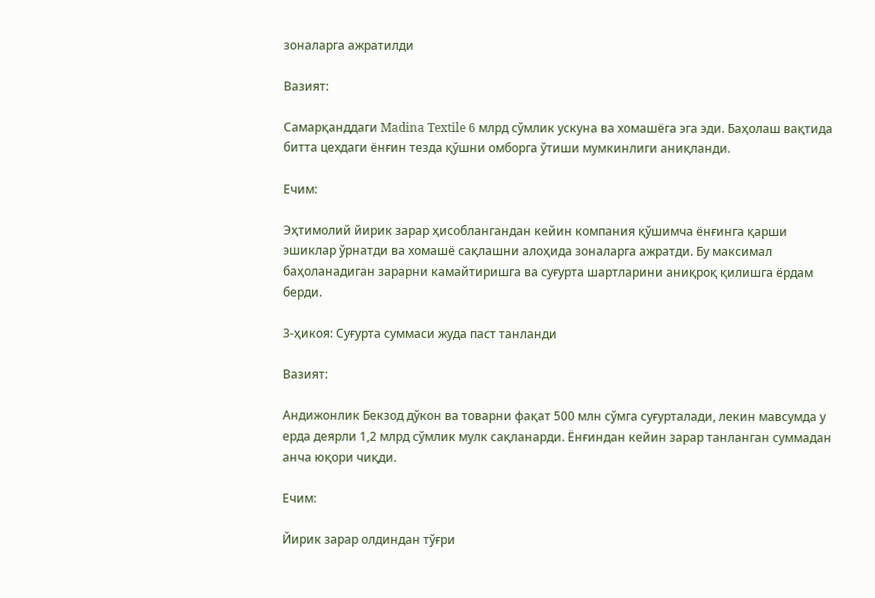зоналарга ажратилди

Вазият:

Самарқанддаги Madina Textile 6 млрд сўмлик ускуна ва хомашёга эга эди. Баҳолаш вақтида битта цехдаги ёнғин тезда қўшни омборга ўтиши мумкинлиги аниқланди.

Ечим:

Эҳтимолий йирик зарар ҳисоблангандан кейин компания қўшимча ёнғинга қарши эшиклар ўрнатди ва хомашё сақлашни алоҳида зоналарга ажратди. Бу максимал баҳоланадиган зарарни камайтиришга ва суғурта шартларини аниқроқ қилишга ёрдам берди.

3-ҳикоя: Суғурта суммаси жуда паст танланди

Вазият:

Андижонлик Бекзод дўкон ва товарни фақат 500 млн сўмга суғурталади, лекин мавсумда у ерда деярли 1,2 млрд сўмлик мулк сақланарди. Ёнғиндан кейин зарар танланган суммадан анча юқори чиқди.

Ечим:

Йирик зарар олдиндан тўғри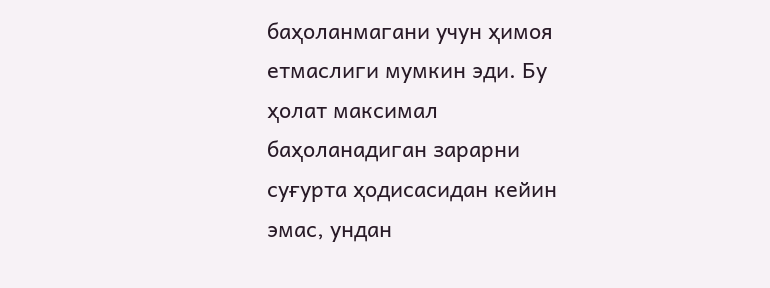баҳоланмагани учун ҳимоя етмаслиги мумкин эди. Бу ҳолат максимал баҳоланадиган зарарни суғурта ҳодисасидан кейин эмас, ундан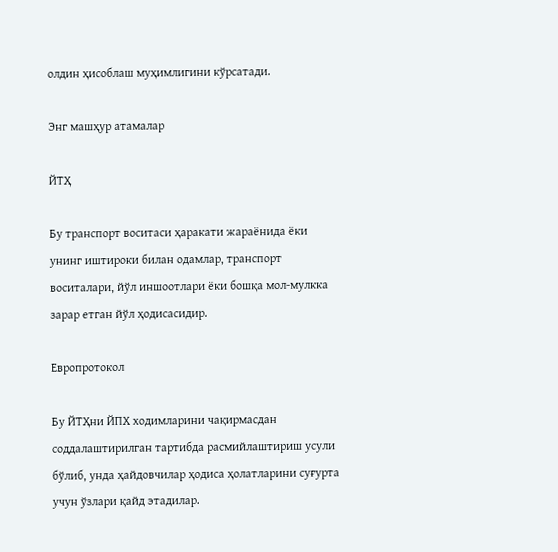олдин ҳисоблаш муҳимлигини кўрсатади.

Энг машҳур атамалар

ЙТҲ

Бу транспорт воситаси ҳаракати жараёнида ёки унинг иштироки билан одамлар, транспорт воситалари, йўл иншоотлари ёки бошқа мол-мулкка зарар етган йўл ҳодисасидир.

Европротокол

Бу ЙТҲни ЙПХ ходимларини чақирмасдан соддалаштирилган тартибда расмийлаштириш усули бўлиб, унда ҳайдовчилар ҳодиса ҳолатларини суғурта учун ўзлари қайд этадилар.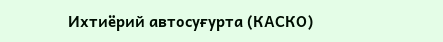Ихтиёрий автосуғурта (КАСКО)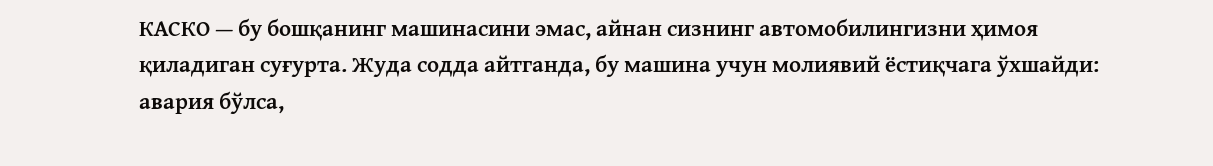КАСКО — бу бошқанинг машинасини эмас, айнан сизнинг автомобилингизни ҳимоя қиладиган суғурта. Жуда содда айтганда, бу машина учун молиявий ёстиқчага ўхшайди: авария бўлса,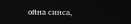ойна синса,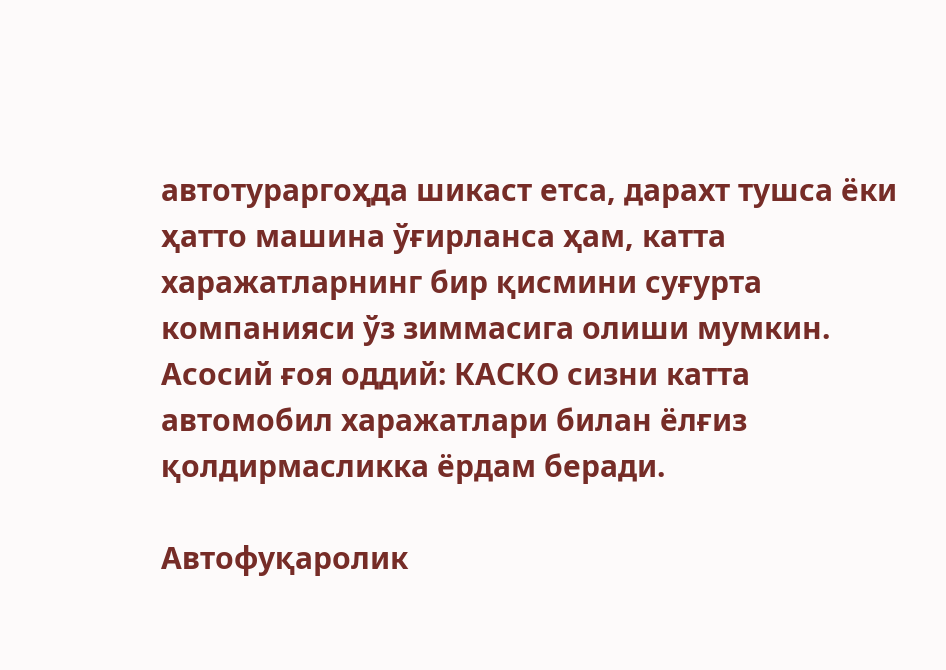автотураргоҳда шикаст етса, дарахт тушса ёки ҳатто машина ўғирланса ҳам, катта харажатларнинг бир қисмини суғурта компанияси ўз зиммасига олиши мумкин. Асосий ғоя оддий: КАСКО сизни катта автомобил харажатлари билан ёлғиз қолдирмасликка ёрдам беради.

Автофуқаролик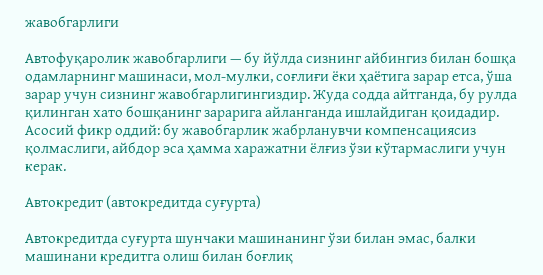жавобгарлиги

Автофуқаролик жавобгарлиги — бу йўлда сизнинг айбингиз билан бошқа одамларнинг машинаси, мол-мулки, соғлиғи ёки ҳаётига зарар етса, ўша зарар учун сизнинг жавобгарлигингиздир. Жуда содда айтганда, бу рулда қилинган хато бошқанинг зарарига айланганда ишлайдиган қоидадир. Асосий фикр оддий: бу жавобгарлик жабрланувчи компенсациясиз қолмаслиги, айбдор эса ҳамма харажатни ёлғиз ўзи кўтармаслиги учун керак.

Автокредит (автокредитда суғурта)

Автокредитда суғурта шунчаки машинанинг ўзи билан эмас, балки машинани кредитга олиш билан боғлиқ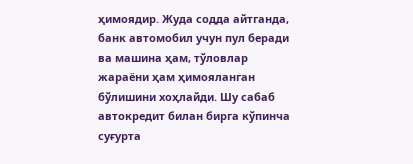ҳимоядир. Жуда содда айтганда, банк автомобил учун пул беради ва машина ҳам, тўловлар жараёни ҳам ҳимояланган бўлишини хоҳлайди. Шу сабаб автокредит билан бирга кўпинча суғурта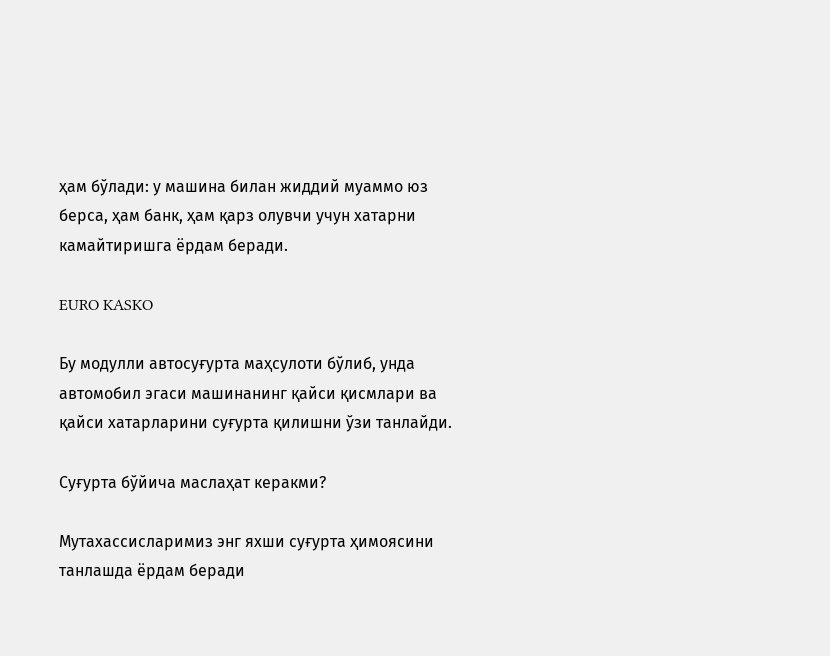ҳам бўлади: у машина билан жиддий муаммо юз берса, ҳам банк, ҳам қарз олувчи учун хатарни камайтиришга ёрдам беради.

EURO KASKO

Бу модулли автосуғурта маҳсулоти бўлиб, унда автомобил эгаси машинанинг қайси қисмлари ва қайси хатарларини суғурта қилишни ўзи танлайди.

Суғурта бўйича маслаҳат керакми?

Мутахассисларимиз энг яхши суғурта ҳимоясини танлашда ёрдам беради